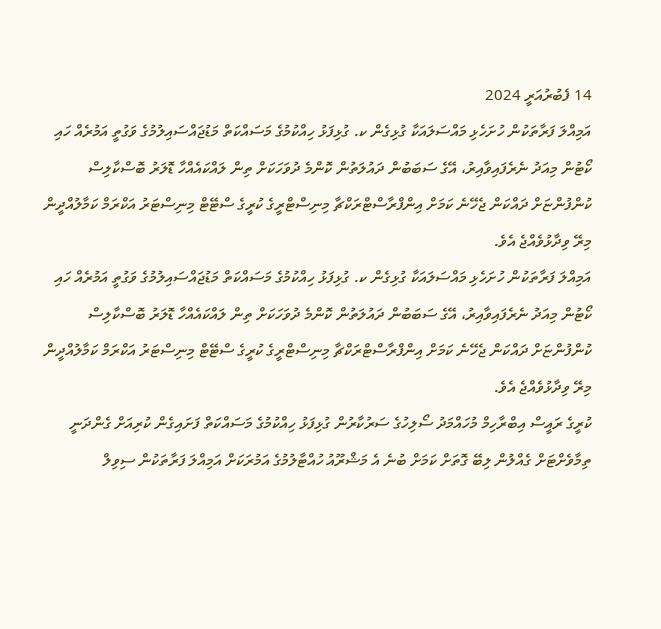14 ފެބުރުއަރީ 2024
އަމިއްލަ ފަރާތަކުން ހުށަހެޅި މައްސަލައަކާ ގުޅިގެން ކ. ގުޅިފަޅު ހިއްކުމުގެ މަސައްކަތް މަޑުޖައްސައިލުމުގެ ވަގުތީ އަމުރެއް ހައި ކޯޓުން މިއަދު ނެރެފައިވާއިރު، އޭގެ ސަބަބުން ދައުލަތުން ކޮންމެ ދުވަހަކަށް ތިން ލައްކައެއްހާ ޑޮލަރު ބޮސްކާލިސް ކުންފުންޏަށް ދައްކަން ޖެހޭނެ ކަމަށް އިންފްރާސްޓްރަކްޗާ މިނިސްޓްރީގެ ކުރީގެ ސްޓޭޓް މިނިސްޓަރު އަކްރަމް ކަމާލުއްދީން މިރޭ ވިދާޅުވެއްޖެ އެވެ.
އަމިއްލަ ފަރާތަކުން ހުށަހެޅި މައްސަލައަކާ ގުޅިގެން ކ. ގުޅިފަޅު ހިއްކުމުގެ މަސައްކަތް މަޑުޖައްސައިލުމުގެ ވަގުތީ އަމުރެއް ހައި ކޯޓުން މިއަދު ނެރެފައިވާއިރު، އޭގެ ސަބަބުން ދައުލަތުން ކޮންމެ ދުވަހަކަށް ތިން ލައްކައެއްހާ ޑޮލަރު ބޮސްކާލިސް ކުންފުންޏަށް ދައްކަން ޖެހޭނެ ކަމަށް އިންފްރާސްޓްރަކްޗާ މިނިސްޓްރީގެ ކުރީގެ ސްޓޭޓް މިނިސްޓަރު އަކްރަމް ކަމާލުއްދީން މިރޭ ވިދާޅުވެއްޖެ އެވެ.
ކުރީގެ ރައީސް އިބްރާހިމް މުހައްމަދު ސޯލިހުގެ ސަރުކާރުން ގުޅިފަޅު ހިއްކުމުގެ މަސައްކަތް ފަށައިގެން ކުރިއަށް ގެންދަނީ ތިމާވެށްޓަށް ގެއްލުން ލިބޭ ގޮތަށް ކަމަށް ބުނެ އެ މަޝްރޫއު ހުއްޓާލުމުގެ އަމުރަކަށް އަމިއްލަ ފަރާތަކުން ސިވިލް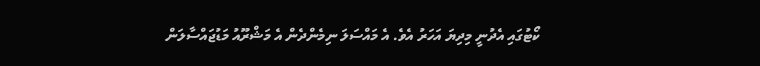ކޯޓުގައި އެދުނީ މިދިޔަ އަހަރު އެވެ. އެ މައްސަލަ ނިމެންދެން އެ މަޝްރޫއު މަޑުޖައްސާލަން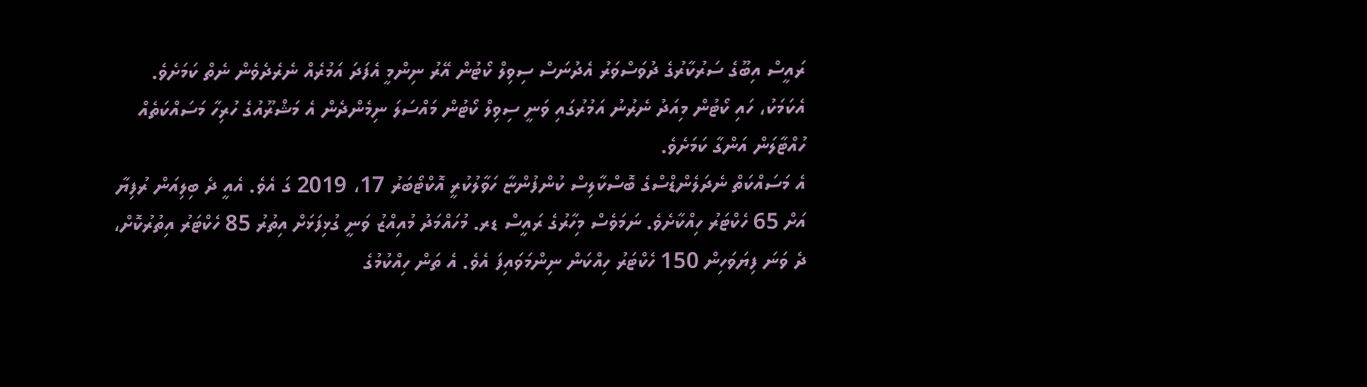ރައީސް އިބޫގެ ސަރުކާރުގެ ދުވަސްވަރު އެދުނަސް ސިވިލް ކޯޓުން އޭރު ނިންމީ އެފަދަ އަމުރެއް ނެރެދެވެން ނެތް ކަމަށެވެ.
އެކަމަކު، ހައި ކޯޓުން މިއަދު ނެރުނު އަމުރުގައި ވަނީ ސިވިލް ކޯޓުން މައްސަލަ ނިމެންދެން އެ މަޝްރޫއުގެ ހުރިހާ މަސައްކަތެއް ހުއްޓާލަން އަންގާ ކަމަށެވެ.
އެ މަސައްކަތް ނެދަލެންޑްސްގެ ބޮސްކާލިސް ކުންފުންޏާ ހަވާލުކުރީ އޮކްޓޯބަރު 17، 2019 ގަ އެވެ. އެއީ ދެ ބިލިއަން ރުފިޔާ އަށް 65 ހެކްޓަރު ހިއްކާށެވެ. ނަމަވެސް މިހާރުގެ ރައީސް ޑރ. މުހައްމަދު މުއިއްޒު ވަނީ ގުޅިފަޅަށް އިތުރު 85 ހެކްޓަރު އިތުރުކޮށް، ދެ ވަނަ ފިޔަވަހިން 150 ހެކްޓަރު ހިއްކަން ނިންމަވައިފަ އެވެ. އެ ތަން ހިއްކުމުގެ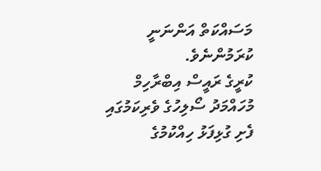މަސައްކަތް އަންނަނީ ކުރަމުންނެވެ.
ކުރީގެ ރައީސް އިބްރާހިމް މުހައްމަދު ސޯލިހުގެ ވެރިކަމުގައި ފެށި ގުޅިފަޅު ހިއްކުމުގެ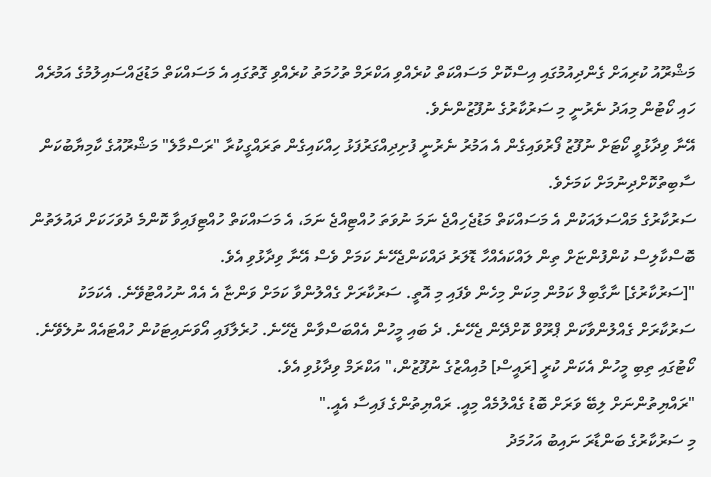މަޝްރޫއު ކުރިއަށް ގެންދިއުމުގައި އިސްކޮށް މަސައްކަތް ކުރެއްވި އަކްރަމް ތުހުމަތު ކުރެއްވި ގޮތުގައި އެ މަސައްކަތް މަޑުޖައްސައިލުމުގެ އަމުރެއް ހައި ކޯޓުން މިއަދު ނެރުނީ މި ސަރުކާރުގެ ނުފޫޒުންނެވެ.
އޭނާ ވިދާޅުވީ ކޯޓަށް ނުފޫޒު ފޯރުވައިގެން އެ އަމުރު ނެރުނީ ފުށިދިއްގަރުފަޅު ހިއްކައިގެން ތަރައްގީކުރާ "ރަސްމާލެ" މަޝްރޫއުގެ ކާމިޔާބުކަން ސާބިތުކޮށްދިނުމަށް ކަމަށެވެ.
ސަރުކާރުގެ މައްސަލައަކުން އެ މަސައްކަތް މަޑުޖެހިއްޖެ ނަމަ ނުވަތަ ހުއްޓިއްޖެ ނަމަ، އެ މަސައްކަތް ހުއްޓިފައިވާ ކޮންމެ ދުވަހަކަށް ދައުލަތުން ބޮސްކާލިސް ކުންފުންޏަށް ތިން ލައްކައެއްހާ ޑޮލަރު ދައްކަންޖެހޭނެ ކަމަށް ވެސް އޭނާ ވިދާޅުވި އެވެ.
"[ސަރުކާރުގެ] ނާގާބިލް ކަމުން މިކަން މިހެން ވެފައި މި އޮތީ. ސަރުކާރަށް ގެއްލުންވާ ކަމަށް ވަންޏާ އެ އެއް ނުހުއްޓުވޭނެ. އެކަމަކު ސަރުކާރަށް ގެއްލުންވާކަން ޕްރޫވް ކޮށްދޭން ޖެހޭނެ. ދެ ބައި މީހުން އެއްބަސްވާން ޖެހޭނެ. ހުރެލާފައި އޯވަނައިޓަކުން ހުއްޓައެއް ނުލެވޭނެ. ކޯޓުގައި ތިބި މީހުން އެކަން ކުރީ [ރައީސް] މުއިއްޒުގެ ނުފޫޒުން،" އަކްރަމް ވިދާޅުވި އެވެ.
"ރައްޔިތުންނަށް ލިބޭ ވަރަށް ބޮޑު ގެއްލުމެއް މިއީ. ރައްޔިތުންގެ ފައިސާ އެއީ."
މި ސަރުކާރުގެ ބަންޑާރަ ނައިބު އަހުމަދު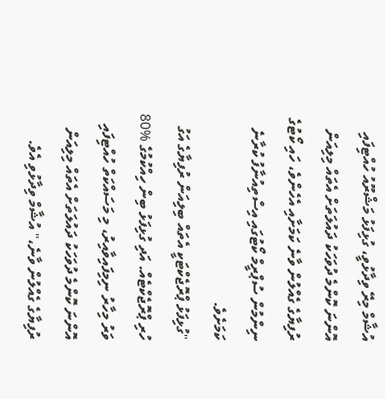އުޝާމް މިރޭ ވިދާޅުވީ، ގުޅިފަޅު މަޝްރޫއު ހުއްޓިފައި އޮންނަ ކޮންމެ ދުވަހަކު ދައުލަތަށް އެތައް މިލިއަން ރުފިޔާގެ ގެއްލުން ވާނެ ކަމަށާއި އެހެންވެ، ހައި ކޯޓުގެ ނިންމުން ސުޕްރީމް ކޯޓުގައި އިސްތިއުނާފު ކުރާނެ ކަމަށެވެ.
"ގުޅިފަޅު ޕްރޮޖެކްޓަކީ އެތައް ބިލިއަން ރުފިޔާގެ އަގު ހުރި ޕްރޮޖެކްޓެއް. އަދި ގުޅިފަޅު ބިން ހިއްކުމުގެ %80 ވަރު މިހާރު ނިމިފައިވާއިރު، މި މަސައްކަތް ހުއްޓިފައި އޮންނަ ކޮންމެ ދުވަހަކު ދައުލަތަށް އެތައް މިލިއަން ރުފިޔާގެ ގެއްލުން ވާނެ،" އުޝާމް ވިދާޅުވި އެވެ.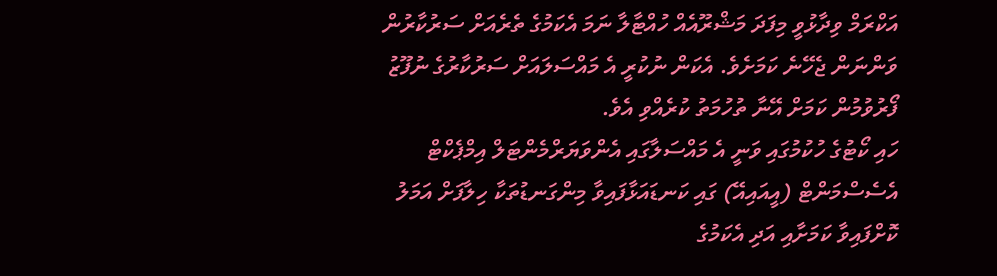އަކްރަމް ވިދާޅުވީ މިފަދަ މަޝްރޫއެއް ހުއްޓާލާ ނަމަ އެކަމުގެ ތެރެއަށް ސަރުކާރުން ވަންނަން ޖެހޭނެ ކަމަށެވެ. އެކަން ނުކުރީ އެ މައްސަލައަށް ސަރުކާރުގެ ނުފޫޒު ފޯރުވުމުން ކަމަށް އޭނާ ތުހުމަތު ކުރެއްވި އެވެ.
ހައި ކޯޓުގެ ހުކުމުގައި ވަނީ އެ މައްސަލާގައި އެންވަޔަރްމެންޓަލް އިމްޕެކްޓް އެސެސްމަންޓް (އީއައިއޭ) ގައި ކަނޑައަޅާފައިވާ މިންގަނޑުތަކާ ހިލާފަށް އަމަލު ކޮށްފައިވާ ކަމަށާއި އަދި އެކަމުގެ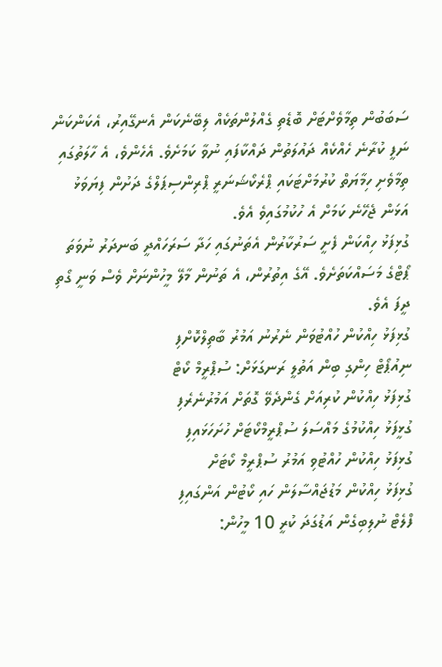ސަބަބުން ތިމާވެށްޓަށް ބޮޑެތި ގެއްލުންތަކެއް ލިބޭނެކަން އެނގޭއިރު، އެކަންކަން ނަފީ ކުރާނެ ހެއްކެއް ދައުލަތުން ދައްކާފައި ނުވާ ކަމަށެވެ. އެހެންވެ، އެ ހާލަތުގައި ތިމާވެށި ހިމާޔަތް ކުރުމަށްޓަކައި ޕްރެކޯޝަނަރީ ޕްރިންސިޕަލްގެ ދަށުން ފިޔަވަޅު އަޅަން ޖެހޭނެ ކަމަށް އެ ހުކުމުގައިވެ އެވެ.
ގުޅިފަޅު ހިއްކަން ފެށީ ސަރުކާރުން އެތަނުގައި ހަދާ ސަރަހައްދީ ބަނދަރު ނުވަތަ ޕޯޓްގެ މަސައްކަތަށެވެ. އޭގެ އިތުރުން، އެ ތަނުން މާލޭ މީހުންނަށް ވެސް ވަނީ ގޯތި ދީފަ އެވެ.
ގުޅިފަޅު ހިއްކުން ހުއްޓުވަން ނެރުނު އަމުރު ބާތިލްކޮށްފި
ނިއުޕޯޓް ހިންގި ބިން އަތުލީ ރަނގަޅަށް: ސުޕްރީމް ކޯޓް
ގުޅިފަޅު ހިއްކުން ކުރިއަށް ގެންދެވޭ ގޮތަށް އަމުރުނެރެފި
ގުޅީފަޅު ހިއްކުމުގެ މައްސަލަ ސުޕްރީމްކޯޓަށް ހުށަހަޅައިފި
ގުޅިފަޅު ހިއްކުން ހުއްޓުވި އަމުރު ސުޕްރީމް ކޯޓަށް
ގުޅިފަޅު ހިއްކުން މަޑުޖައްސާލަން ހައި ކޯޓުން އަންގައިފި
ފްލެޓް ނުލިބިގެން އަޑުގަދަ ކުރީ 10 މީހުން: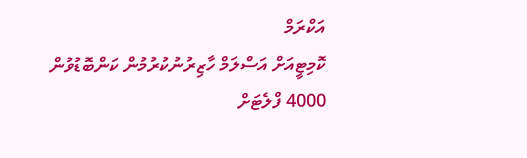އަކްރަމް
ކޮމިޓީއަށް އަސްލަމް ހާޒިރުނުކުރުމުން ކަންބޮޑުވުން
4000 ފްލެޓަށް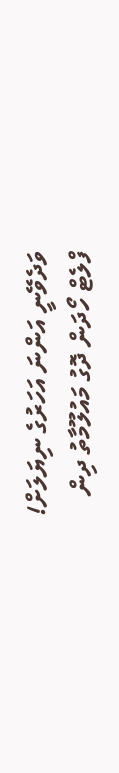ވަދެވޭނީ އަންނަ އަހަރުގެ ނިޔަލަށް!
ފްލެޓް ހޯދަން ދޮގު މައުލޫމާތު ދިން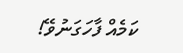ކަމެއް ފާހަގަނުވޭ!